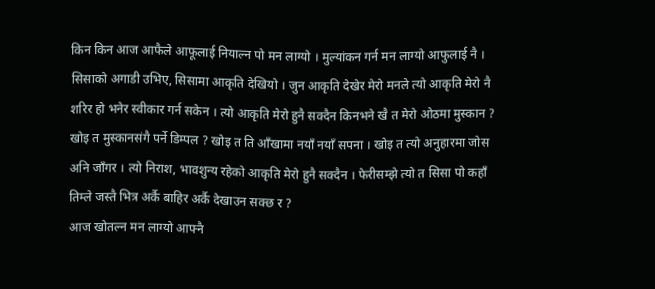किन किन आज आफैले आफूलाई नियाल्न पो मन लाग्यो । मुल्यांकन गर्न मन लाग्यो आफुलाई नै । सिसाको अगाडी उभिए, सिसामा आकृति देखियो । जुन आकृति देखेर मेरो मनले त्यो आकृति मेरो नै शरिर हो भनेर स्वीकार गर्न सकेन । त्यो आकृति मेरो हुनै सक्दैन किनभने खै त मेरो ओठमा मुस्कान ? खोइ त मुस्कानसंगै पर्ने डिम्पल ? खोइ त ति आँखामा नयाँ नयाँ सपना । खोइ त त्यो अनुहारमा जोस अनि जाँगर । त्यो निराश, भावशुन्य रहेको आकृति मेरो हुनै सक्दैन । फेरीसम्झे त्यो त सिसा पो कहाँ तिम्ले जस्तै भित्र अर्कै बाहिर अर्कै देखाउन सक्छ र ?
आज खोतल्न मन लाग्यो आफ्नै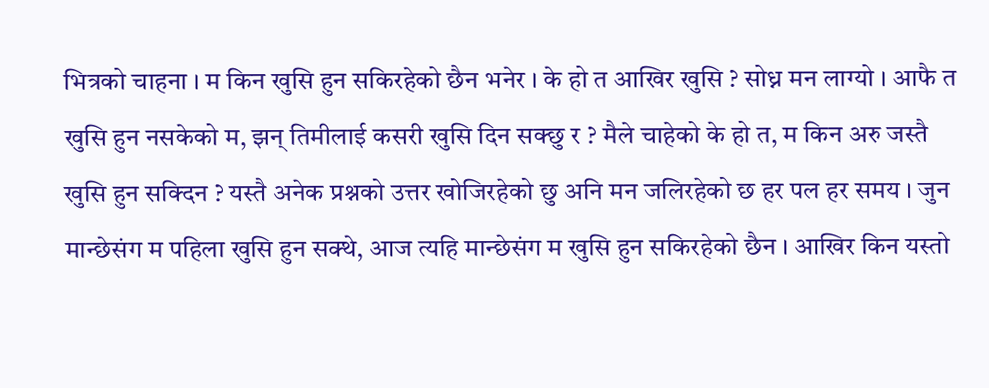भित्रको चाहना । म किन खुसि हुन सकिरहेको छैन भनेर । के हो त आखिर खुसि ? सोध्न मन लाग्यो । आफै त खुसि हुन नसकेको म, झन् तिमीलाई कसरी खुसि दिन सक्छु र ? मैले चाहेको के हो त, म किन अरु जस्तै खुसि हुन सक्दिन ? यस्तै अनेक प्रश्नको उत्तर खोजिरहेको छु अनि मन जलिरहेको छ हर पल हर समय । जुन मान्छेसंग म पहिला खुसि हुन सक्थे, आज त्यहि मान्छेसंग म खुसि हुन सकिरहेको छैन । आखिर किन यस्तो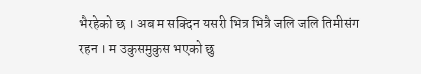भैरहेको छ । अब म सक्दिन यसरी भित्र भित्रै जलि जलि तिमीसंग रहन । म उकुसमुकुस भएको छु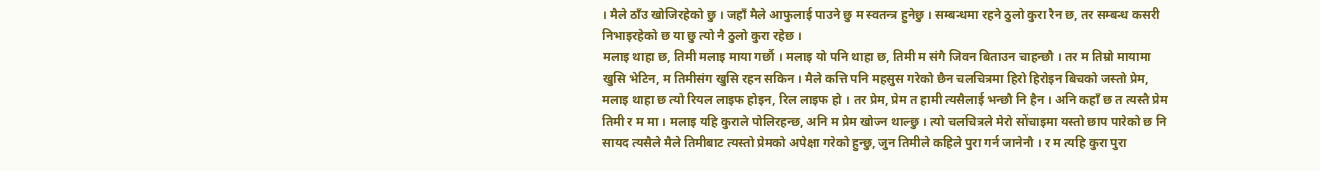। मैले ठाँउ खोजिरहेको छु । जहाँ मैले आफुलाई पाउने छु म स्वतन्त्र हुनेछु । सम्बन्धमा रहने ठुलो कुरा रैन छ, तर सम्बन्ध कसरी निभाइरहेको छ या छु त्यो नै ठुलो कुरा रहेछ ।
मलाइ थाहा छ, तिमी मलाइ माया गर्छौ । मलाइ यो पनि थाहा छ, तिमी म संगै जिवन बिताउन चाहन्छौ । तर म तिम्रो मायामा खुसि भेटिन, म तिमीसंग खुसि रहन सकिन । मैले कत्ति पनि महसुस गरेको छैन चलचित्रमा हिरो हिरोइन बिचको जस्तो प्रेम, मलाइ थाहा छ त्यो रियल लाइफ होइन, रिल लाइफ हो । तर प्रेम, प्रेम त हामी त्यसैलाई भन्छौ नि हैन । अनि कहाँ छ त त्यस्तै प्रेम तिमी र म मा । मलाइ यहि कुराले पोलिरहन्छ, अनि म प्रेम खोज्न थाल्छु । त्यो चलचित्रले मेरो सोंचाइमा यस्तो छाप पारेको छ नि सायद त्यसैले मैले तिमीबाट त्यस्तो प्रेमको अपेक्षा गरेको हुन्छु, जुन तिमीले कहिले पुरा गर्न जानेनौ । र म त्यहि कुरा पुरा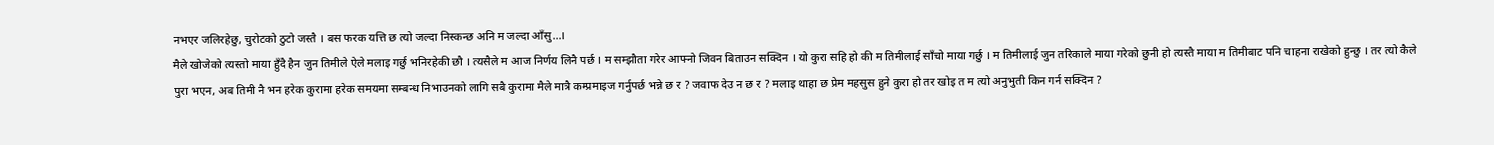नभएर जलिरहेछु, चुरोटको ठुटो जस्तै । बस फरक यत्ति छ त्यो जल्दा निस्कन्छ अनि म जल्दा आँसु…।
मैले खोजेको त्यस्तो माया हुँदै हैन जुन तिमीले ऐले मलाइ गर्छु भनिरहेकी छौ । त्यसैले म आज निर्णय लिनै पर्छ । म सम्झौता गरेर आफ्नो जिवन बिताउन सक्दिन । यो कुरा सहि हो की म तिमीलाई साँचो माया गर्छु । म तिमीलाई जुन तरिकाले माया गरेको छुनी हो त्यस्तै माया म तिमीबाट पनि चाहना राखेको हुन्छु । तर त्यो कैले पुरा भएन, अब तिमी नै भन हरेक कुरामा हरेक समयमा सम्बन्ध निभाउनको लागि सबै कुरामा मैले मात्रै कम्प्रमाइज गर्नुपर्छ भन्ने छ र ? जवाफ देउ न छ र ? मलाइ थाहा छ प्रेम महसुस हुने कुरा हो तर खोइ त म त्यो अनुभुती किन गर्न सक्दिन ?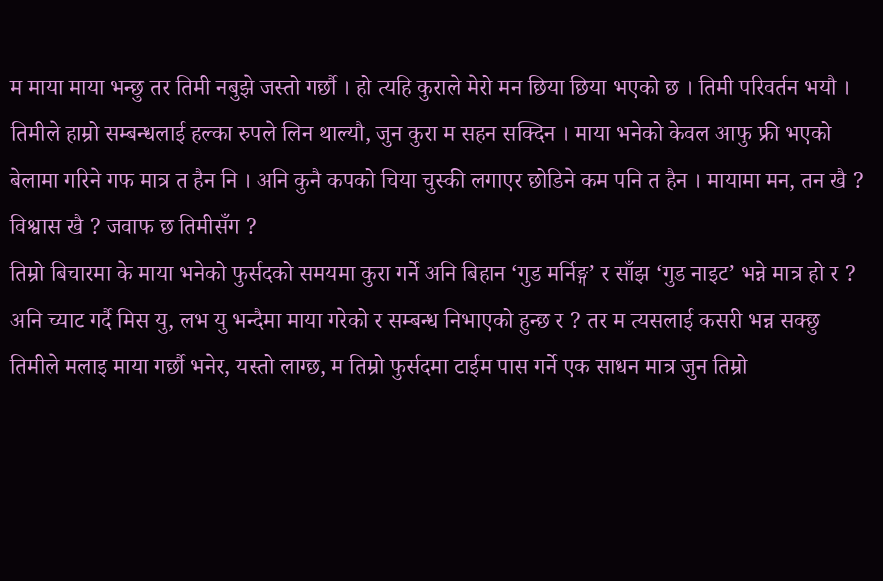म माया माया भन्छु तर तिमी नबुझे जस्तो गर्छौ । हो त्यहि कुराले मेरो मन छिया छिया भएको छ । तिमी परिवर्तन भयौ । तिमीले हाम्रो सम्बन्धलाई हल्का रुपले लिन थाल्यौ, जुन कुरा म सहन सक्दिन । माया भनेको केवल आफु फ्री भएको बेलामा गरिने गफ मात्र त हैन नि । अनि कुनै कपको चिया चुस्की लगाएर छोडिने कम पनि त हैन । मायामा मन, तन खै ? विश्वास खै ? जवाफ छ तिमीसँग ?
तिम्रो बिचारमा के माया भनेको फुर्सदको समयमा कुरा गर्ने अनि बिहान ‘गुड मर्निङ्ग’ र साँझ ‘गुड नाइट’ भन्ने मात्र हो र ? अनि च्याट गर्दै मिस यु, लभ यु भन्दैमा माया गरेको र सम्बन्ध निभाएको हुन्छ र ? तर म त्यसलाई कसरी भन्न सक्छु तिमीले मलाइ माया गर्छौ भनेर, यस्तो लाग्छ, म तिम्रो फुर्सदमा टाईम पास गर्ने एक साधन मात्र जुन तिम्रो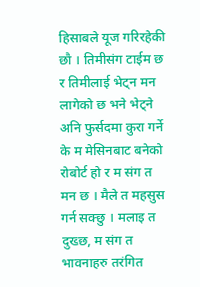हिसाबले यूज गरिरहेकी छौ । तिमीसंग टाईम छ र तिमीलाई भेट्न मन लागेको छ भने भेट्ने अनि फुर्सदमा कुरा गर्ने के म मेसिनबाट बनेको रोबोर्ट हो र म संग त मन छ । मैले त महसुस गर्न सक्छु । मलाइ त दुख्छ, म संग त भावनाहरु तरंगित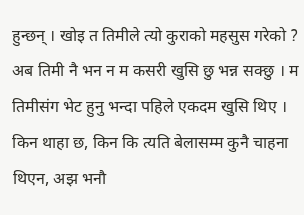हुन्छन् । खोइ त तिमीले त्यो कुराको महसुस गरेको ?
अब तिमी नै भन न म कसरी खुसि छु भन्न सक्छु । म तिमीसंग भेट हुनु भन्दा पहिले एकदम खुसि थिए । किन थाहा छ, किन कि त्यति बेलासम्म कुनै चाहना थिएन, अझ भनौ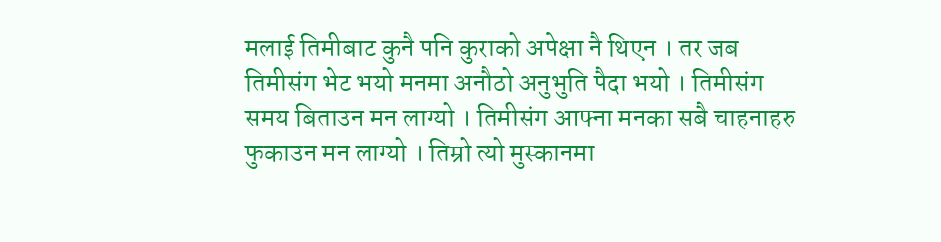मलाई तिमीबाट कुनै पनि कुराको अपेक्षा नै थिएन । तर जब तिमीसंग भेट भयो मनमा अनौठो अनुभुति पैदा भयो । तिमीसंग समय बिताउन मन लाग्यो । तिमीसंग आफ्ना मनका सबै चाहनाहरु फुकाउन मन लाग्यो । तिम्रो त्यो मुस्कानमा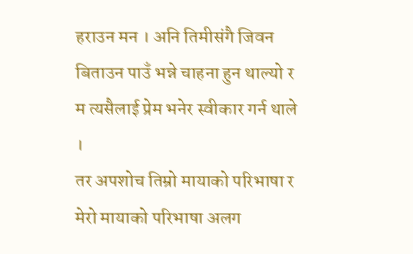हराउन मन । अनि तिमीसंगै जिवन बिताउन पाउँ भन्ने चाहना हुन थाल्यो र म त्यसैलाई प्रेम भनेर स्वीकार गर्न थाले ।
तर अपशोच तिम्रो मायाको परिभाषा र मेरो मायाको परिभाषा अलग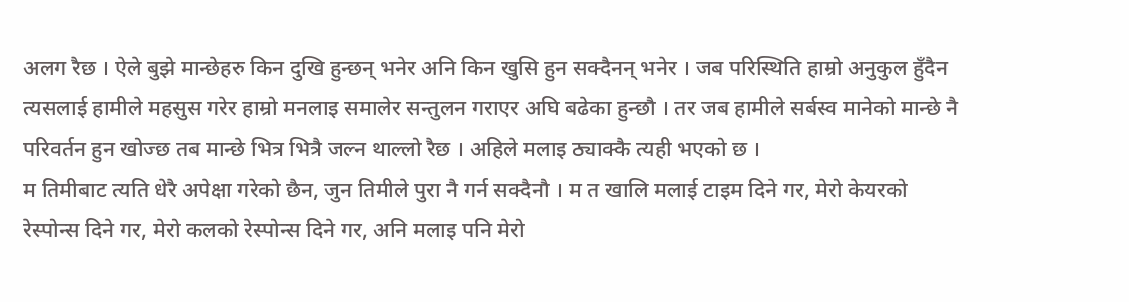अलग रैछ । ऐले बुझे मान्छेहरु किन दुखि हुन्छन् भनेर अनि किन खुसि हुन सक्दैनन् भनेर । जब परिस्थिति हाम्रो अनुकुल हुँदैन त्यसलाई हामीले महसुस गरेर हाम्रो मनलाइ समालेर सन्तुलन गराएर अघि बढेका हुन्छौ । तर जब हामीले सर्बस्व मानेको मान्छे नै परिवर्तन हुन खोज्छ तब मान्छे भित्र भित्रै जल्न थाल्लो रैछ । अहिले मलाइ ठ्याक्कै त्यही भएको छ ।
म तिमीबाट त्यति धेरै अपेक्षा गरेको छैन, जुन तिमीले पुरा नै गर्न सक्दैनौ । म त खालि मलाई टाइम दिने गर, मेरो केयरको रेस्पोन्स दिने गर, मेरो कलको रेस्पोन्स दिने गर, अनि मलाइ पनि मेरो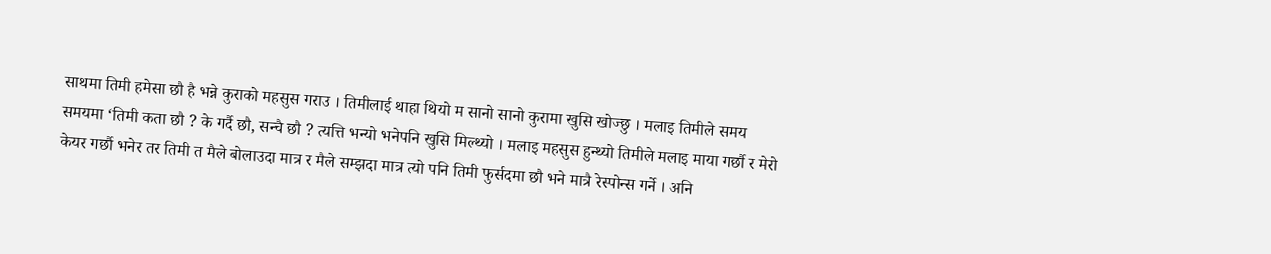साथमा तिमी हमेसा छौ है भन्ने कुराको महसुस गराउ । तिमीलाई थाहा थियो म सानो सानो कुरामा खुसि खोज्छु । मलाइ तिमीले समय समयमा ‘तिमी कता छौ ? के गर्दै छौ, सन्चै छौ ? त्यत्ति भन्यो भनेपनि खुसि मिल्थ्यो । मलाइ महसुस हुन्थ्यो तिमीले मलाइ माया गर्छौ र मेरो केयर गर्छौ भनेर तर तिमी त मैले बोलाउदा मात्र र मैले सम्झदा मात्र त्यो पनि तिमी फुर्सदमा छौ भने मात्रै रेस्पोन्स गर्ने । अनि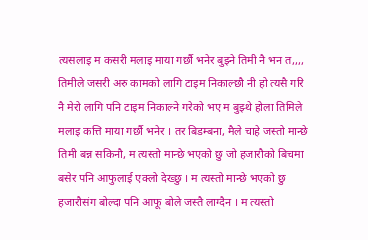त्यसलाइ म कसरी मलाइ माया गर्छौ भनेर बुझ्ने तिमी नै भन त,,,,
तिमीले जसरी अरु कामको लागि टाइम निकाल्छौ नी हो त्यसै गरि नै मेरो लागि पनि टाइम निकाल्ने गरेको भए म बुझ्थे होला तिमिले मलाइ कत्ति माया गर्छौ भनेर । तर बिडम्बना, मैले चाहे जस्तो मान्छे तिमी बन्न सकिनौ, म त्यस्तो मान्छे भएको छु जो हजारौको बिचमा बसेर पनि आफुलाई एक्लो देख्छु । म त्यस्तो मान्छे भएको छु हजारौसंग बोल्दा पनि आफू बोले जस्तै लाग्दैन । म त्यस्तो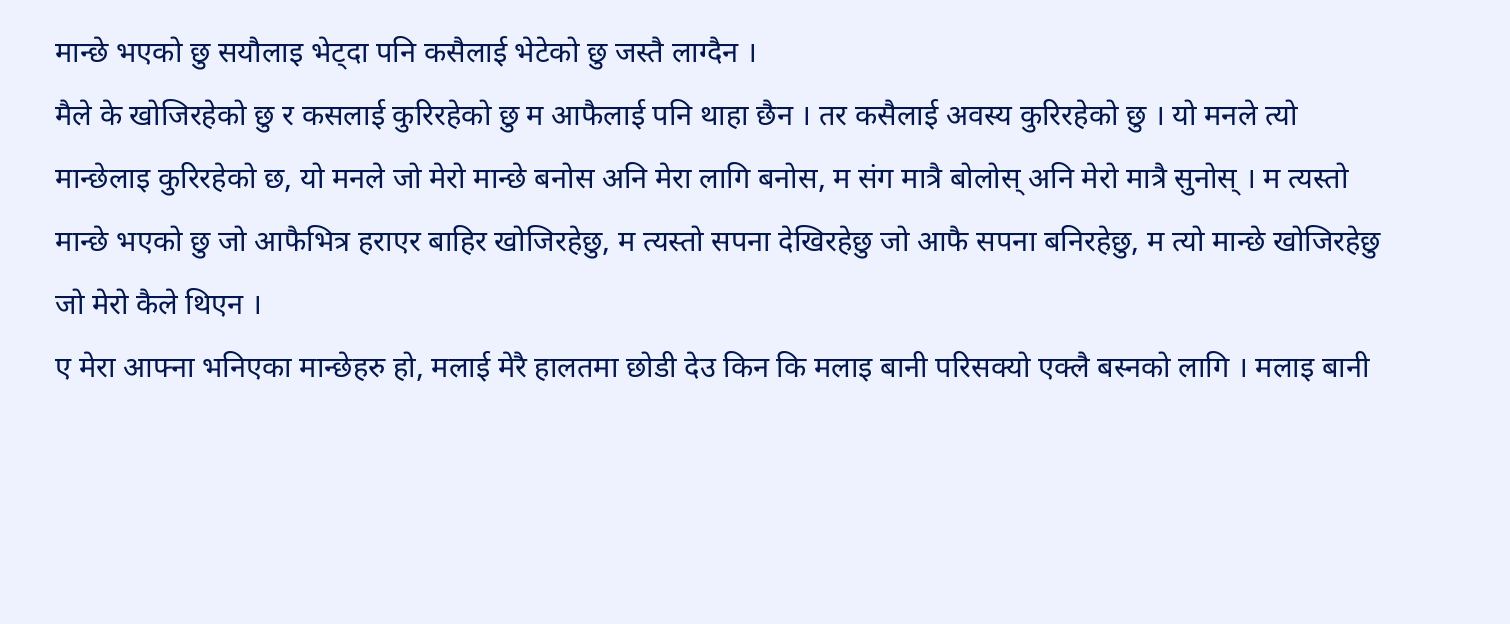मान्छे भएको छु सयौलाइ भेट्दा पनि कसैलाई भेटेको छु जस्तै लाग्दैन ।
मैले के खोजिरहेको छु र कसलाई कुरिरहेको छु म आफैलाई पनि थाहा छैन । तर कसैलाई अवस्य कुरिरहेको छु । यो मनले त्यो मान्छेलाइ कुरिरहेको छ, यो मनले जो मेरो मान्छे बनोस अनि मेरा लागि बनोस, म संग मात्रै बोलोस् अनि मेरो मात्रै सुनोस् । म त्यस्तो मान्छे भएको छु जो आफैभित्र हराएर बाहिर खोजिरहेछु, म त्यस्तो सपना देखिरहेछु जो आफै सपना बनिरहेछु, म त्यो मान्छे खोजिरहेछु जो मेरो कैले थिएन ।
ए मेरा आफ्ना भनिएका मान्छेहरु हो, मलाई मेरै हालतमा छोडी देउ किन कि मलाइ बानी परिसक्यो एक्लै बस्नको लागि । मलाइ बानी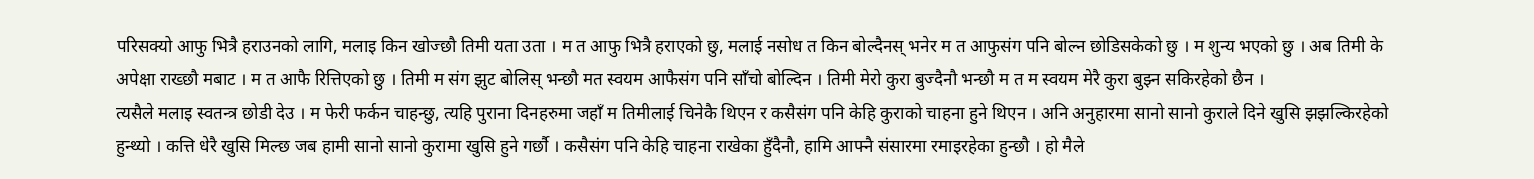परिसक्यो आफु भित्रै हराउनको लागि, मलाइ किन खोज्छौ तिमी यता उता । म त आफु भित्रै हराएको छु, मलाई नसोध त किन बोल्दैनस् भनेर म त आफुसंग पनि बोल्न छोडिसकेको छु । म शुन्य भएको छु । अब तिमी के अपेक्षा राख्छौ मबाट । म त आफै रित्तिएको छु । तिमी म संग झुट बोलिस् भन्छौ मत स्वयम आफैसंग पनि साँचो बोल्दिन । तिमी मेरो कुरा बुज्दैनौ भन्छौ म त म स्वयम मेरै कुरा बुझ्न सकिरहेको छैन ।
त्यसैले मलाइ स्वतन्त्र छोडी देउ । म फेरी फर्कन चाहन्छु, त्यहि पुराना दिनहरुमा जहाँ म तिमीलाई चिनेकै थिएन र कसैसंग पनि केहि कुराको चाहना हुने थिएन । अनि अनुहारमा सानो सानो कुराले दिने खुसि झझल्किरहेको हुन्थ्यो । कत्ति धेरै खुसि मिल्छ जब हामी सानो सानो कुरामा खुसि हुने गर्छौ । कसैसंग पनि केहि चाहना राखेका हुँदैनौ, हामि आफ्नै संसारमा रमाइरहेका हुन्छौ । हो मैले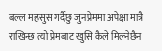बल्ल महसुस गर्दैछु जुनप्रेममा अपेक्षा मात्रै राखिन्छ त्यो प्रेमबाट खुसि कैले मिल्नेछैन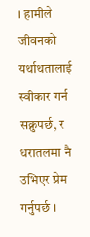। हामीले जीवनको यर्थाथतालाई स्वीकार गर्न सक्नुपर्छ, र धरातलमा नै उभिएर प्रेम गर्नुपर्छ ।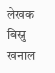लेखक बिस्नु खनाल